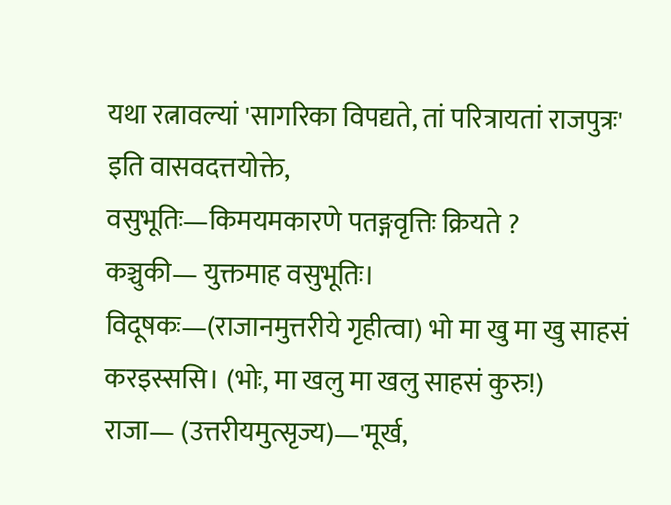यथा रत्नावल्यां 'सागरिका विपद्यते, तां परित्रायतां राजपुत्रः' इति वासवदत्तयोक्ते,
वसुभूतिः—किमयमकारणे पतङ्गवृत्तिः क्रियते ?
कञ्चुकी— युक्तमाह वसुभूतिः।
विदूषकः—(राजानमुत्तरीये गृहीत्वा) भो मा खु मा खु साहसं करइस्ससि। (भोः, मा खलु मा खलु साहसं कुरु!)
राजा— (उत्तरीयमुत्सृज्य)—'मूर्ख,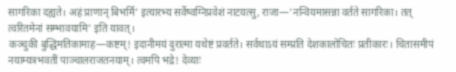सागरिका दह्यते। अहं प्राणान् बिभर्मि' इत्यारभ्य सर्वेष्वग्निप्रवेशं नाटयत्सु, राजा—'नन्वियमासन्ना वर्तते सागरिका। तत् त्वरितमेनां सम्भावयामि' इति यावत्।
कञ्चुकी बुद्धिमतिकामाह—कष्टम्! इदानीमयं दुरात्मा यथेष्टं प्रवर्तते। सर्वथाऽयं सम्प्रति देशकालोचितः प्रतीकारः। चितासमीपं नयाम्यत्रभवतीं पाञ्चालराजतनयाम्। त्वमपि भद्रे! देव्याः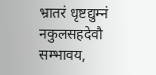भ्रातरं धृष्टद्युम्नं नकुलसहदेवौ सम्भावय,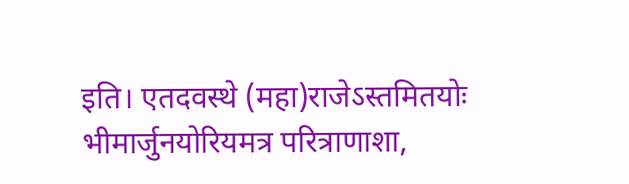इति। एतदवस्थे (महा)राजेऽस्तमितयोः भीमार्जुनयोरियमत्र परित्राणाशा,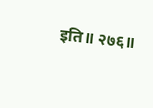इति॥ २७६॥